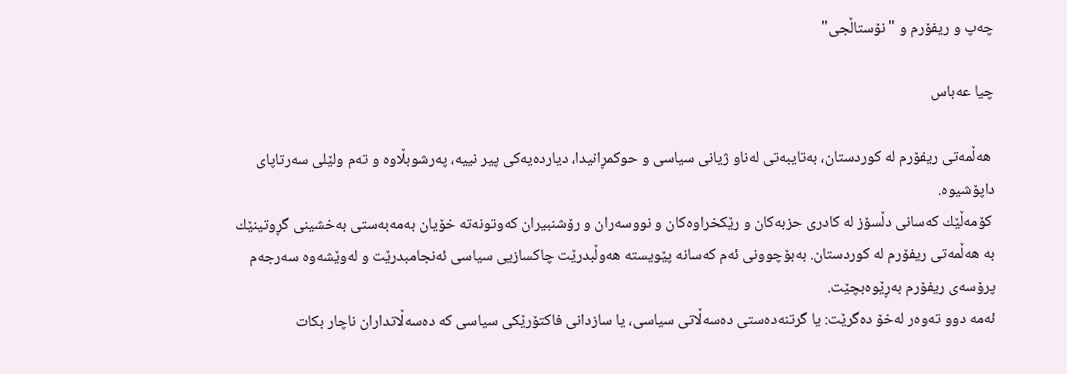چه‌پ و ریفۆرم و "نۆستاڵجی"

چیا عه‌باس

 هه‌ڵمه‌تی ریفۆرم له‌ كوردستان، به‌تایبه‌تی له‌ناو ژیانی سیاسی و حوكمڕانیدا، دیارده‌یه‌كی پیر نییه‌، په‌رشوبڵاوه‌ و ته‌م ولێلی سه‌رتاپای داپۆشیوه‌.
 كۆمه‌ڵێك كه‌سانی دڵسۆز له‌ كادری حزبه‌كان و رێكخراوه‌كان و نووسه‌ران و رۆشنبیران كه‌وتونه‌ته‌ خۆیان به‌مه‌به‌ستی به‌خشینی گڕوتینێك به‌ هه‌ڵمه‌تی ریفۆرم له‌ كوردستان. به‌بۆچوونی ئه‌م كه‌سانه‌ پێویسته‌ هه‌وڵبدرێت چاكسازیی سیاسی ئه‌نجامبدرێت و له‌وێشه‌وه‌ سه‌رجه‌م پرۆسه‌ی ریفۆرم به‌ڕێوه‌بچێت.
ئه‌مه‌ دوو ته‌وه‌ر له‌خۆ ده‌گرێت: یا گرتنه‌ده‌ستی ده‌سه‌ڵاتی سیاسی، یا سازدانی فاكتۆرێكی سیاسی كه‌ ده‌سه‌ڵاتداران ناچار بكات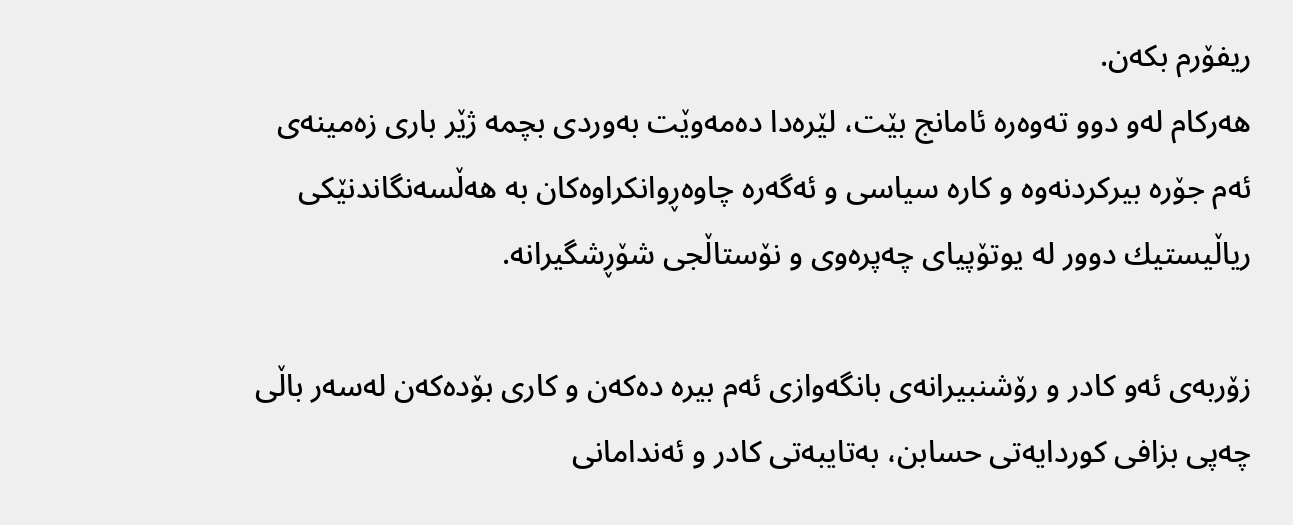ریفۆرم بكه‌ن.
هه‌ركام له‌و دوو ته‌وه‌ره‌ ئامانج بێت، لێره‌دا ده‌مه‌وێت به‌وردی بچمه‌ ژێر باری زه‌مینه‌ی ئه‌م جۆره‌ بیركردنه‌وه‌ و كاره‌ سیاسی و ئه‌گه‌ره‌ چاوه‌ڕوانكراوه‌كان به‌ هه‌ڵسه‌نگاندنێكی ریاڵیستیك دوور له‌ یوتۆپیای چه‌پره‌وی و نۆستاڵجی شۆڕشگیرانه‌.

زۆربه‌ی ئه‌و كادر و رۆشنبیرانه‌ی بانگه‌وازی ئه‌م بیره‌ ده‌كه‌ن و كاری بۆده‌كه‌ن له‌سه‌ر باڵی چه‌پی بزافی كوردایه‌تی حسابن، به‌تایبه‌تی كادر و ئه‌ندامانی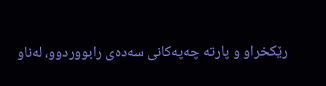رێكخراو و پارته‌ چه‌په‌كانی سه‌ده‌ی رابووردوو، له‌ناو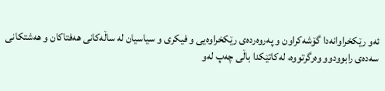ئه‌و رێكخراوانه‌دا گۆشه‌كراون و په‌روه‌رده‌ی رێكخراوه‌یی و فیكری و سیاسیان له‌ ساڵه‌كانی هه‌فتاكان و هه‌شتكانی سه‌ده‌ی رابوودوو وه‌رگرتووه‌، له‌كاتێكدا باڵی چه‌پ له‌و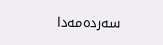سه‌رده‌مه‌دا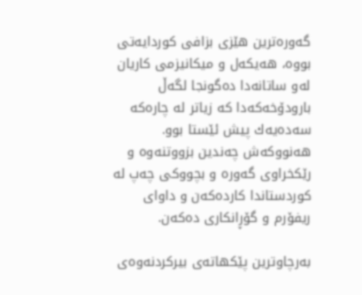گه‌وره‌ترین هێزی بزافی كوردایه‌تی بووه‌، هه‌یكه‌ل و میكانیزمی كاریان له‌و ساتانه‌دا ده‌گونجا لگه‌ڵ‌ بارودۆخه‌كه‌دا كه‌ زیاتر له‌ چاره‌كه‌ سه‌ده‌یه‌ك پیش ئێستا بوو. هه‌نووكه‌ش چه‌ندین بزووتنه‌وه‌ و رێكخراوی گه‌وره‌ و بچووكی چه‌پ له‌ كوردستاندا كارده‌كه‌ن و داوای ریفۆرم و گۆڕانكاری ده‌كه‌ن.

به‌رچاوترین پێكهاته‌ی بیركردنه‌وه‌ی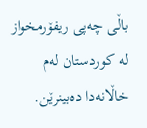باڵی چه‌پی ریفۆرمخواز له‌ كوردستان له‌م خاڵانه‌دا ده‌بینرێن.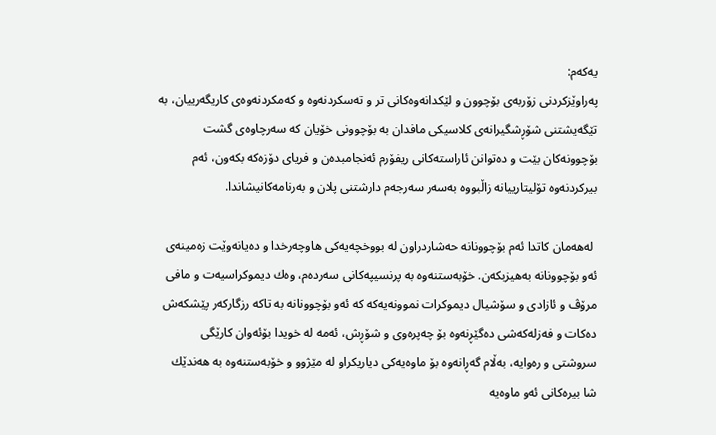یه‌كه‌م:
په‌راوێزكردنی زۆربه‌ی بۆچوون و لێكدانه‌وه‌كانی تر و ته‌سكردنه‌وه‌ و كه‌مكردنه‌وه‌ی كاریگه‌رییان، به‌ تێگه‌یشتنی شۆڕشگیرانه‌ی كلاسیكی مافدان به‌ بۆچوونی خۆیان كه‌ سه‌رچاوه‌ی گشت بۆچوونه‌كان بێت و ده‌توانن ئاراسته‌كانی ریفۆرم ئه‌نجامبده‌ن و فریای دۆزه‌كه‌ بكه‌ون، ئه‌م بیركردنه‌وه‌ تۆلیتارییانه‌ زاڵبووه‌ به‌سه‌ر سه‌رجه‌م دارشتنی پلان و به‌رنامه‌كانیشاندا.

 له‌هه‌مان كاتدا ئه‌م بۆچوونانه‌ حه‌شاردراون له‌ بووخچه‌یه‌كی هاوچه‌رخدا و ده‌یانه‌وێت زه‌مینه‌ی ئه‌و بۆچوونانه‌ به‌هیزبكه‌ن. خۆبه‌ستنه‌وه‌ به‌ پرنسیپه‌كانی سه‌رده‌م، وه‌ك دیموكراسیه‌ت و مافی مرۆڤ و ئازادی و سۆشیال دیموكرات نموونه‌یه‌كه‌ كه‌ ئه‌و بۆچوونانه‌ به‌ تاكه‌ رزگاركه‌ر پێشكه‌ش ده‌كات و فه‌زله‌كه‌شی ده‌گێڕنه‌وه‌ بۆ چه‌پره‌وی و شۆڕش، ئه‌مه‌ له‌ خویدا بۆئه‌وان كارێگی سروشتی و ره‌وایه‌، به‌ڵام گه‌ڕانه‌وه‌ بۆ ماوه‌یه‌كی دیاریكراو له‌ مێژوو و خۆبه‌ستنه‌وه‌ به‌ هه‌ندێك شا بیره‌كانی ئه‌و ماوه‌یه‌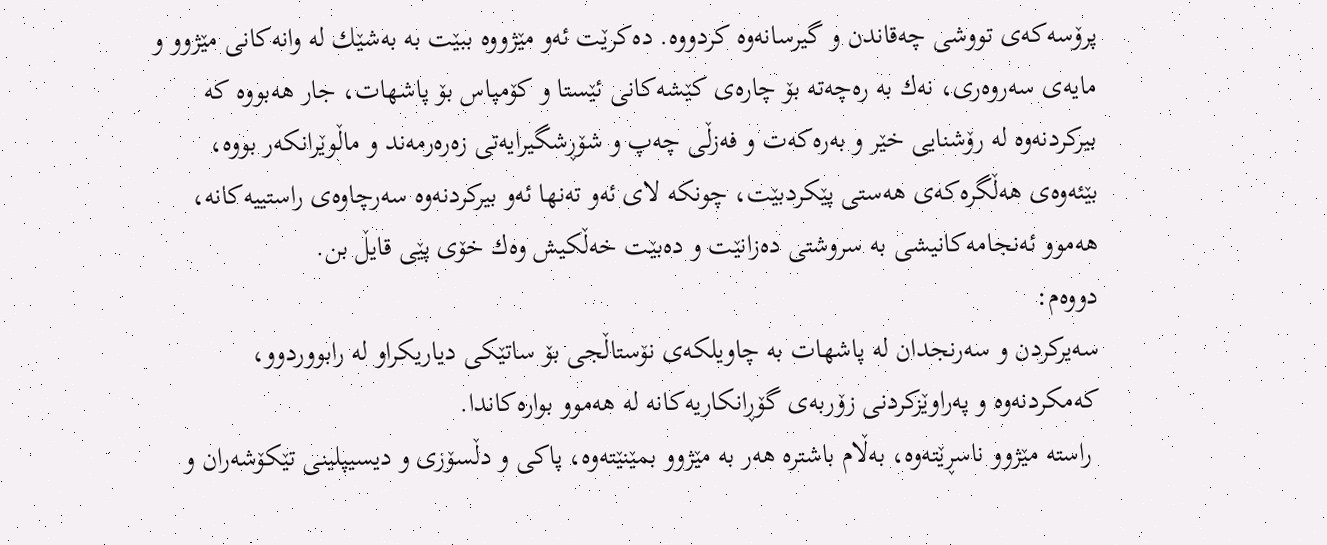پرۆسه‌كه‌ی تووشی چه‌قاندن و گیرسانه‌وه‌ كردووه‌. ده‌كرێت ئه‌و مێژووه‌ ببێت به‌ به‌شێك له‌ وانه‌كانی مێژوو و مایه‌ی سه‌روه‌ری، نه‌ك به‌ ره‌چه‌ته‌ بۆ چاره‌ی كێشه‌كانی ئێستا و كۆمپاس بۆ پاشهات، جار هه‌بووه‌ كه‌ بیركردنه‌وه‌ له‌ رۆشنایی خێر و به‌ره‌كه‌ت و فه‌زڵی چه‌پ و شۆڕشگیرایه‌تی زه‌ره‌رمه‌ند و ماڵوێرانكه‌ر بووه‌، بێئه‌وه‌ی هه‌ڵگره‌كه‌ی هه‌ستی پێكردبێت، چونكه‌ لای ئه‌و ته‌نها ئه‌و بیركردنه‌وه‌ سه‌رچاوه‌ی راستییه‌كانه‌، هه‌موو ئه‌نجامه‌كانیشی به‌ سروشتی ده‌زانێت و ده‌بێت خه‌ڵكیش وه‌ك خۆی پێی قایڵ‌ بن.
دووه‌م:
سه‌یركردن و سه‌رنجدان له‌ پاشهات به‌ چاویلكه‌ی نۆستاڵجی بۆ ساتێكی دیاریكراو له‌ رابووردوو، كه‌مكردنه‌وه‌ و په‌راوێزكردنی زۆربه‌ی گۆڕانكاریه‌كانه‌ له‌ هه‌موو بواره‌كاندا.
 راسته‌ مێژوو ناسڕێته‌وه‌، به‌ڵام باشتره‌ هه‌ر به‌ مێژوو بمێنێته‌وه‌، پاكی و دڵسۆزی و دیسیپلینی تێكۆشه‌ران و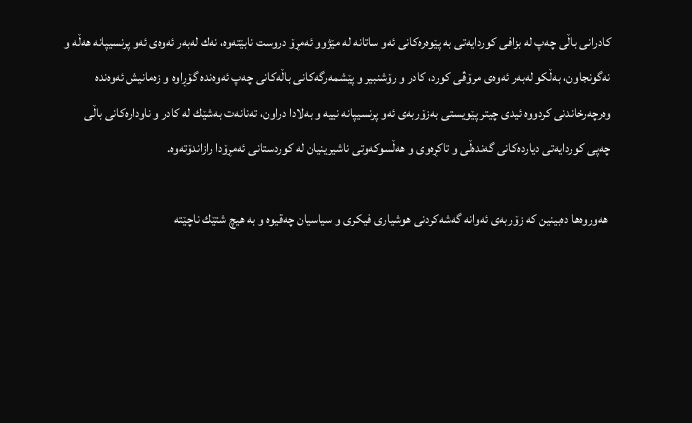كادرانی باڵی چه‌پ له‌ بزافی كوردایه‌تی به‌ پێوه‌ره‌كانی ئه‌و ساتانه‌ له‌ مێژوو ئه‌مڕۆ دروست نابێته‌وه‌، نه‌ك له‌به‌ر ئه‌وه‌ی ئه‌و پرنسیپانه‌ هه‌ڵه‌ و نه‌گونجاون، به‌ڵكو له‌به‌ر ئه‌وه‌ی مرۆڤی كورد، كادر و رۆشنبیر و پێشمه‌رگه‌كانی باڵه‌كانی چه‌پ ئه‌وه‌نده‌ گۆڕاوه‌ و زه‌مانیش ئه‌وه‌نده‌ وه‌رچه‌رخاندنی كردووه‌ ئیدی چیتر پێویستی به‌زۆربه‌ی ئه‌و پرنسیپانه‌ نییه‌ و به‌لادا دراون، ته‌نانه‌ت به‌شێك له‌ كادر و ناوداره‌كانی باڵی چه‌پی كوردایه‌تی دیارده‌كانی گه‌نده‌ڵی و تاكڕه‌وی و هه‌ڵسوكه‌وتی ناشیرینیان له‌ كوردستانی ئه‌مڕۆدا رازاندۆته‌وه‌.

 هه‌وروه‌ها ده‌بینین كه‌ زۆربه‌ی ئه‌وانه‌ گه‌شه‌كردنی هوشیاری فیكری و سیاسیان چه‌قیوه‌ و به‌ هیچ شتێك ناچێته‌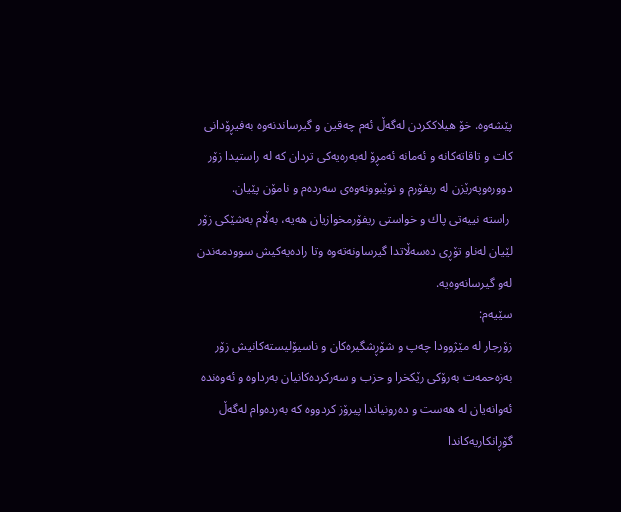پێشه‌وه‌. خۆ هیلاككردن له‌گه‌ڵ‌ ئه‌م چه‌قین و گیرساندنه‌وه‌ به‌فیڕۆدانی كات و تاقاته‌كانه‌ و ئه‌مانه‌ ئه‌مڕۆ له‌به‌ره‌یه‌كی تردان كه‌ له‌ راستیدا زۆر دووره‌وپه‌رێزن له‌ ریفۆرم و نوێبوونه‌وه‌ی سه‌رده‌م و نامۆن پێیان.
 راسته‌ نییه‌تی پاك و خواستی ریفۆرمخوازیان هه‌یه‌، به‌ڵام به‌شێكی زۆر لێیان له‌ناو تۆڕی ده‌سه‌ڵاتدا گیرساونه‌ته‌وه‌ وتا راده‌یه‌كیش سوودمه‌ندن له‌و گیرسانه‌وه‌یه‌.
سێیه‌م:
زۆرجار له‌ مێژوودا چه‌پ و شۆڕشگیره‌كان و ناسیۆلیسته‌كانیش زۆر به‌زه‌حمه‌ت به‌رۆكی رێكخرا و حزب و سه‌ركرده‌كانیان به‌رداوه‌ و ئه‌وه‌نده‌ ئه‌وانه‌یان له‌ هه‌ست و ده‌رونیاندا پیرۆز كردووه‌ كه‌ به‌رده‌وام له‌گه‌ڵ‌ گۆڕانكاریه‌كاندا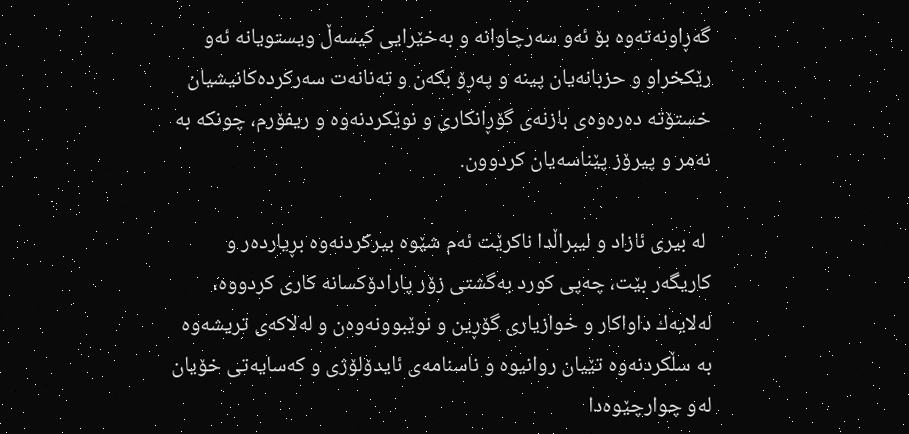گه‌ڕاونه‌ته‌وه‌ بۆ ئه‌و سه‌رچاوانه‌ و به‌خێرایی كیسه‌ڵ‌ ویستویانه‌ ئه‌و رێكخراو و حزبانه‌یان پینه‌ و په‌ڕۆ بكه‌ن و ته‌نانه‌ت سه‌ركرده‌كانیشیان خستۆته‌ ده‌ره‌وه‌ی بازنه‌ی گۆڕانكاری و نوێكردنه‌وه‌ و ریفۆرم، چونكه‌ به‌ نه‌مر و پیرۆز پێناسه‌یان كردوون.

 له‌ بیری ئازاد و لیبراڵدا ناكرێت ئه‌م شێوه‌ بیركردنه‌وه‌ بڕیارده‌ر و كاریگه‌ر بێت، چه‌پی كورد به‌گشتی زۆر پارادۆكسانه‌ كاری كردووه‌، له‌لایه‌ك داواكار و خوازیاری گۆڕین و نوێبوونه‌وه‌ن و له‌لاكه‌ی تریشه‌وه‌ به‌ سڵكردنه‌وه‌ تێیان روانیوه‌ و ناسنامه‌ی ئایدۆلۆژی و كه‌سایه‌تی خۆیان له‌و چوارچێوه‌دا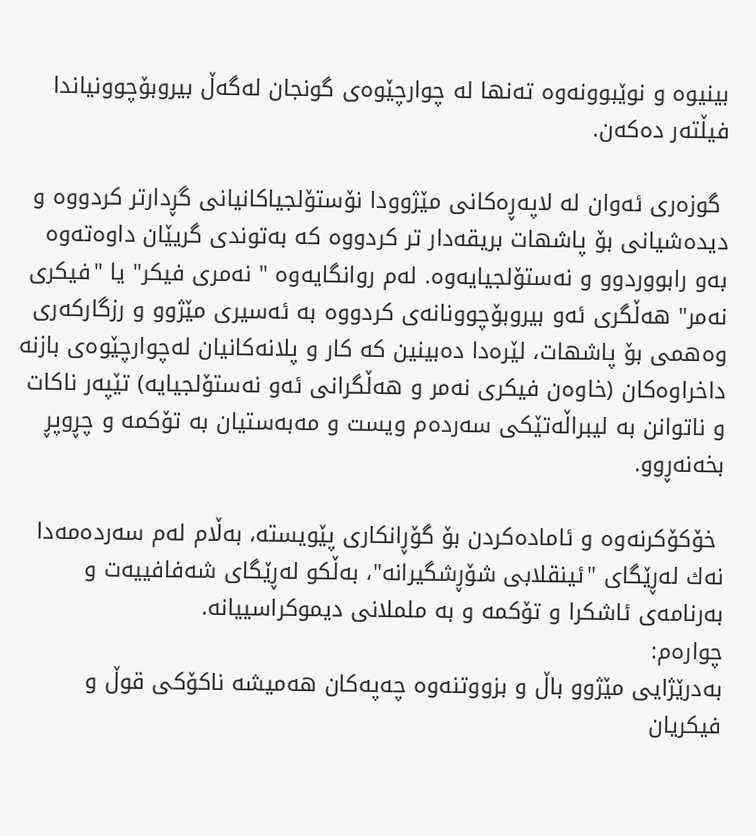بینیوه‌ و نوێبوونه‌وه‌ ته‌نها له‌ چوارچێوه‌ی گونجان له‌گه‌ڵ‌ بیروبۆچوونیاندا فیڵته‌ر ده‌كه‌ن.

 گوزه‌ری ئه‌وان له‌ لاپه‌ڕه‌كانی مێژوودا نۆستۆلجیاكانیانی گڕدارتر كردووه‌ و دیده‌شیانی بۆ پاشهات بریقه‌دار تر كردووه‌ كه‌ به‌توندی گریێان داوه‌ته‌وه‌ به‌و رابووردوو و نه‌ستۆلجیایه‌وه‌. له‌م روانگایه‌وه‌ " نه‌مری فیكر" یا "فیكری نه‌مر" هه‌ڵگری ئه‌و بیروبۆچوونانه‌ی كردووه‌ به‌ ئه‌سیری مێژوو و رزگاركه‌ری وه‌همی بۆ پاشهات، لێره‌دا ده‌بینین كه‌ كار و پلانه‌كانیان له‌چوارچێوه‌ی بازنه‌ داخراوه‌كان (خاوه‌ن فیكری نه‌مر و هه‌ڵگرانی ئه‌و نه‌ستۆلجیایه‌) تێپه‌ر ناكات و ناتوانن به‌ لیبراڵه‌تێكی سه‌رده‌م ویست و مه‌به‌ستیان به‌ تۆكمه‌ و چڕوپڕ بخه‌نه‌ڕوو.

 خۆكۆكرنه‌وه‌ و ئاماده‌كردن بۆ گۆڕانكاری پێویسته‌، به‌ڵام له‌م سه‌رده‌مه‌دا نه‌ك له‌ڕێگای "ئینقلابی شۆڕشگیرانه‌"، به‌ڵكو له‌ڕێگای شه‌فافییه‌ت و به‌رنامه‌ی ئاشكرا و تۆكمه‌ و به‌ ململانی دیموكراسییانه‌.
چواره‌م:
به‌درێژایی مێژوو باڵ و بزووتنه‌وه‌ چه‌په‌كان هه‌میشه‌ ناكۆكی قوڵ‌ و فیكریان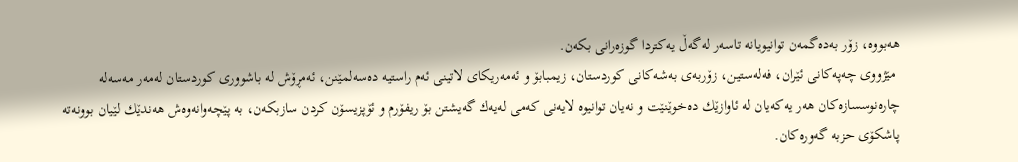هه‌بووه‌، زۆر به‌ده‌گمه‌ن توانیویانه‌ تاسه‌ر له‌گه‌ڵ‌ یه‌كتردا گوزه‌رانی بكه‌ن.
 مێژووی چه‌په‌كانی ئێران، فه‌له‌ستین، زۆربه‌ی به‌شه‌كانی كوردستان، زیمبابۆ و ئه‌مه‌ریكای لاتینی ئه‌م راستیه‌ ده‌سه‌لمێنن، ئه‌مڕۆش له‌ باشووری كوردستان له‌مه‌ر مه‌سه‌له‌ چاره‌نوسسازه‌كان هه‌ر یه‌كه‌یان له‌ ئاوازێك ده‌خوێنێت و نه‌یان توانیوه‌ لایه‌نی كه‌می له‌یه‌ك گه‌یشتن بۆ ریفۆرم و ئۆپزیسۆن كردن سازبكه‌ن، به‌ پێچه‌وانه‌وه‌ش هه‌ندێك لێیان بوونه‌ته‌ پاشكۆی حزبه‌ گه‌وره‌كان.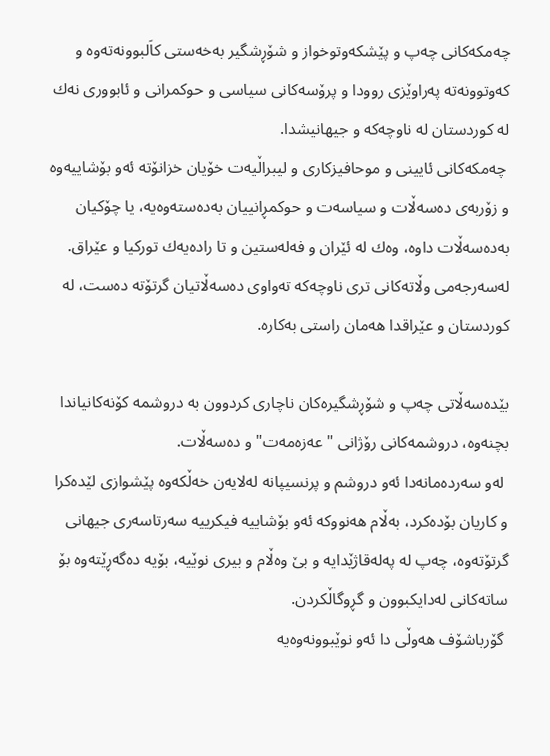چه‌مكه‌كانی چه‌پ و پێشكه‌وتوخواز و شۆڕشگیر به‌خه‌ستی كاَلبوونه‌ته‌وه‌ و كه‌وتوونه‌ته‌ په‌راوێزی روودا و پرۆسه‌كانی سیاسی و حوكمرانی و ئابووری نه‌ك له‌ كوردستان له‌ ناوچه‌كه‌ و جیهانیشدا.
 چه‌مكه‌كانی ئایینی و موحافیزكاری و لیبراڵیه‌ت خۆیان خزانۆته‌ ئه‌و بۆشاییه‌وه‌ و زۆربه‌ی ده‌سه‌ڵات و سیاسه‌ت و حوكمڕانییان به‌ده‌سته‌وه‌یه‌، یا چۆكیان به‌ده‌سه‌ڵات داوه‌، وه‌ك له‌ ئێران و فه‌له‌ستین و تا راده‌یه‌ك توركیا و عێراق. له‌سه‌رجه‌می وڵاته‌كانی تری ناوچه‌كه‌ ته‌واوی ده‌سه‌ڵاتیان گرتۆته‌ ده‌ست، له‌ كوردستان و عێراقدا هه‌مان راستی به‌كاره‌.

بێده‌سه‌ڵاتی چه‌پ و شۆڕشگیره‌كان ناچاری كردوون به‌ دروشمه‌ كۆنه‌كانیاندا بچنه‌وه‌، دروشمه‌كانی رۆژانی "عه‌زه‌مه‌ت" و ده‌سه‌ڵات.
 له‌و سه‌رده‌مانه‌دا ئه‌و دروشم و پرنسیپانه‌ له‌لایه‌ن خه‌ڵكه‌وه‌ پێشوازی لێده‌كرا و كاریان بۆده‌كرد، به‌ڵام هه‌نووكه‌ ئه‌و بۆشاییه‌ فیكرییه‌ سه‌رتاسه‌ری جیهانی گرتۆته‌وه‌، چه‌پ له‌ په‌له‌قاژێدایه‌ و بێ وه‌ڵام و بیری نوێیه‌، بۆیه‌ ده‌گه‌ڕێته‌وه‌ بۆ ساته‌كانی له‌دایكبوون و گڕوگاڵكردن.
 گۆرباشۆف هه‌وڵی دا ئه‌و نوێبوونه‌وه‌یه‌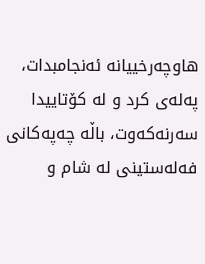هاوچه‌رخییانه‌ ئه‌نجامبدات، په‌له‌ی كرد و له‌ كۆتاییدا سه‌رنه‌كه‌وت، باڵه‌ چه‌په‌كانی فه‌له‌ستینی له‌ شام و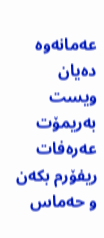عه‌مانه‌وه‌ ده‌یان ویست به‌ریمۆت عه‌ره‌فات ریفۆرم بكه‌ن و حه‌ماس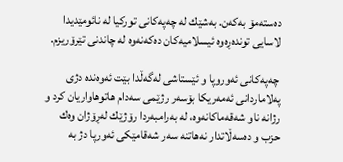ده‌سته‌مۆ به‌كه‌ن. به‌شێك له‌ چه‌په‌كانی توركیا له‌ نائومێدیدا لاسایی تونده‌ڕه‌وه‌ ئیسلامیه‌كان ده‌كه‌نه‌وه‌ له‌ چاندنی تێرۆریزم.

 چه‌په‌كانی ئه‌وروپا و ئێستاشی له‌گه‌ڵدا بێت ئه‌وه‌نده‌ دژی په‌لاماردانی ئه‌مه‌ریكا بۆسه‌ر رژێمی سه‌دام هاتوهاواریان كرد و رژانه‌ ناو شه‌قه‌ماكانه‌وه‌، له‌ به‌رامبه‌ردا رۆژێك له‌ڕۆژان وه‌ك حزب و ده‌سه‌ڵاتدار نه‌هاتنه‌ سه‌ر شه‌قامێكی ئه‌ورپا دژ به‌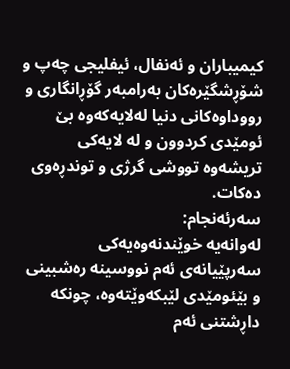كیمیباران و ئه‌نفال، ئیفلیجی چه‌پ و شۆڕشگێره‌كان به‌رامبه‌ر گۆڕانگاری و رووداوه‌كانی دنیا له‌لایه‌كه‌وه‌ بێ ئومێدی كردوون و له‌ لایه‌كی تریشه‌وه‌ تووشی گرژی و توندڕه‌وی ده‌كات.
سه‌رئه‌نجام:
له‌وانه‌یه‌ خوێندنه‌وه‌یه‌كی سه‌رپێیانه‌ی ئه‌م نووسینه‌ ره‌شبینی و بێئومێدی لێبكه‌وێته‌وه‌، چونكه‌ داڕشتنی ئه‌م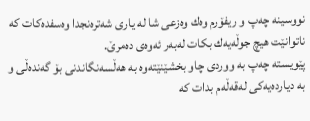نووسینه‌ چه‌پ و ریفۆرم وه‌ك وه‌زعی شا له‌ یاری شه‌تره‌نجدا وه‌سفده‌كات كه‌ ناتوانێت هیچ جوڵه‌یه‌ك بكات له‌به‌ر ئه‌وه‌ی ده‌مرێ.
پێویسته‌ چه‌پ به‌ ووردی چاو بخشێنێته‌وه‌ به‌ هه‌ڵسه‌نگاندنی بۆ گه‌نده‌ڵی و به‌ دیارده‌یه‌كی له‌قه‌ڵه‌م بدات كه‌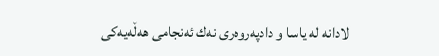لادانه‌ له‌ یاسا و دادپه‌روه‌ری نه‌ك ئه‌نجامی هه‌ڵه‌یه‌كی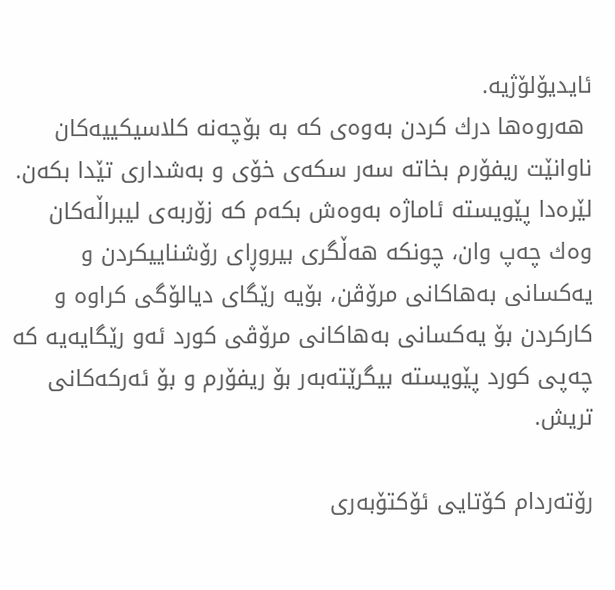ئایدیۆلۆژیه‌.
 هه‌روه‌ها درك كردن به‌وه‌ی كه‌ به‌ بۆچه‌نه‌ كلاسیكییه‌كان ناوانێت ریفۆرم بخاته‌ سه‌ر سكه‌ی خۆی و به‌شداری تێدا بكه‌ن. لێره‌دا پێویسته‌ ئاماژه‌ به‌وه‌ش بكه‌م كه‌ زۆربه‌ی لیبراڵه‌كان وه‌ك چه‌پ وان، چونكه‌ هه‌ڵگری بیروڕای رۆشناییكردن و یه‌كسانی به‌هاكانی مرۆڤن، بۆیه‌ رێگای دیالۆگی كراوه‌ و كاركردن بۆ یه‌كسانی به‌هاكانی مرۆڤی كورد ئه‌و رێگایه‌یه‌ كه‌ چه‌پی كورد پێویسته‌ بیگرێته‌به‌ر بۆ ریفۆرم و بۆ ئه‌ركه‌كانی تریش.

رۆته‌ردام كۆتایی ئۆكتۆبه‌ری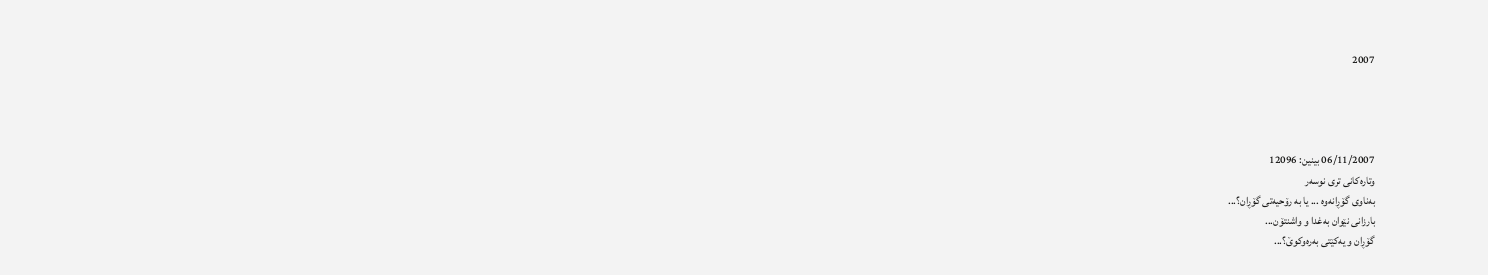2007




06/11/2007 بینین: 12096
وتاره‌کانی تری نوسه‌ر
به‌ناوی گۆڕانه‌وه‌ ... یا به‌ رۆحیه‌تی گۆڕان؟...
بارزانی نێوان به‌غدا و واشنتۆن...
گۆڕان و یه‌کێتی به‌ره‌وکوێ؟...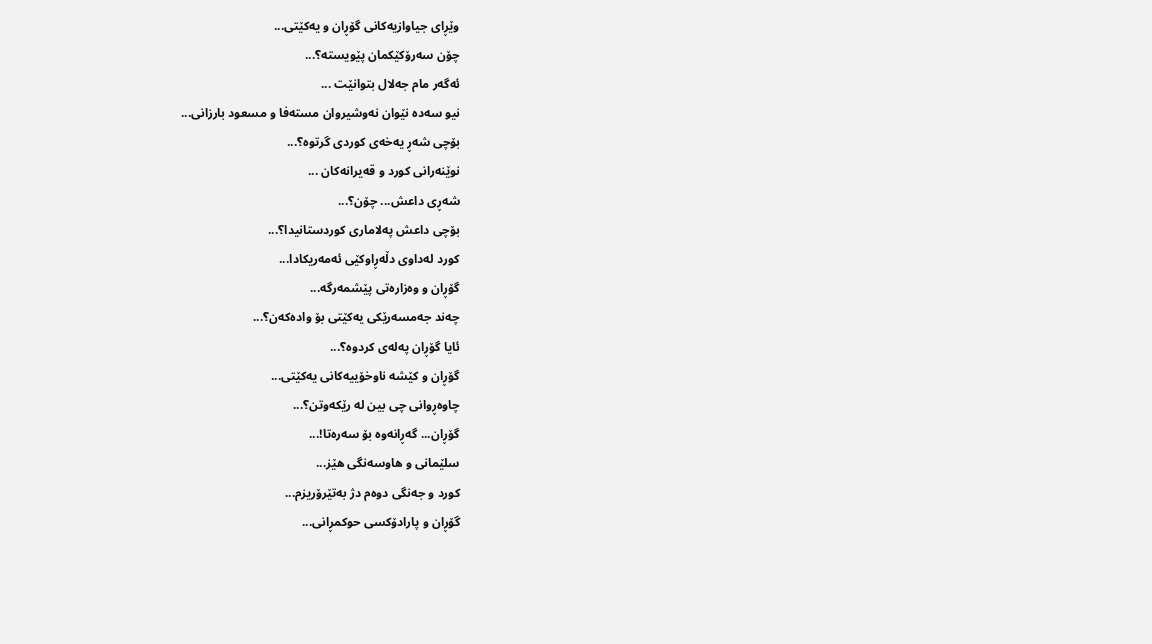وێڕای جیاوازیه‌کانی گۆڕان و یه‌کێتی...
چۆن سه‌رۆکێکمان پێویسته‌؟...
ئه‌گه‌ر مام جەلال بتوانێت ...
نیو سه‌ده‌ نێوان نه‌وشیروان مسته‌فا و مسعود بارزانی...
بۆچی شه‌ڕ یه‌خه‌ی کوردی گرتوه‌؟...
نوێنه‌رانی کورد و قه‌یرانه‌کان‌ ...
شه‌ڕی داعش... چۆن؟...
بۆچی داعش په‌لاماری کوردستانیدا؟...
کورد له‌داوی دڵه‌ڕاوکێی ئه‌مەریکادا...
گۆڕان و وه‌زاره‌تی پێشمه‌رگه‌...
چه‌ند جه‌مسه‌رێکی یه‌کێتی بۆ واده‌که‌ن؟‌...
ئایا گۆڕان په‌له‌ی کردوه‌؟...
گۆڕان و کێشه‌ ناوخۆییه‌کانی یه‌کێتی...
چاوه‌ڕوانی چی بین له‌ رێکه‌وتن؟...
گۆڕان... گه‌ڕانه‌وه‌ بۆ سه‌ره‌تا!...
سلێمانی و هاوسه‌نگی هێز...
کورد و جه‌نگی دوه‌م دژ به‌تێرۆریزم...
گۆڕان و پارادۆکسی حوکمڕانی...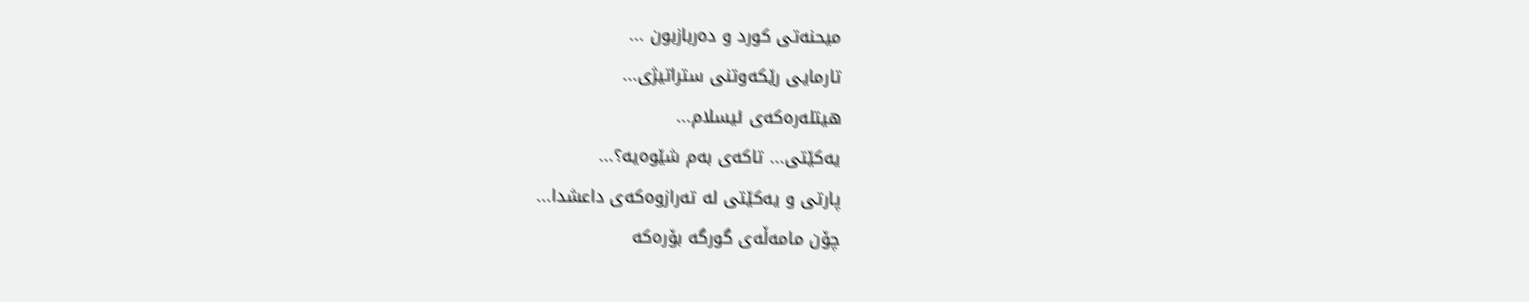میحنه‌تی کورد و ده‌ربازبون ...
تارمایی رێکه‌وتنی ستراتیژی...
هیتله‌ره‌که‌ی‌ ئیسلام...
یه‌کێتی... تاکه‌ی به‌م شێوه‌یه‌؟...
پارتی و یه‌کێتی له‌ ته‌رازوه‌که‌ی داعشدا...
چۆن مامه‌ڵه‌ی گو‌رگه‌ بۆره‌که‌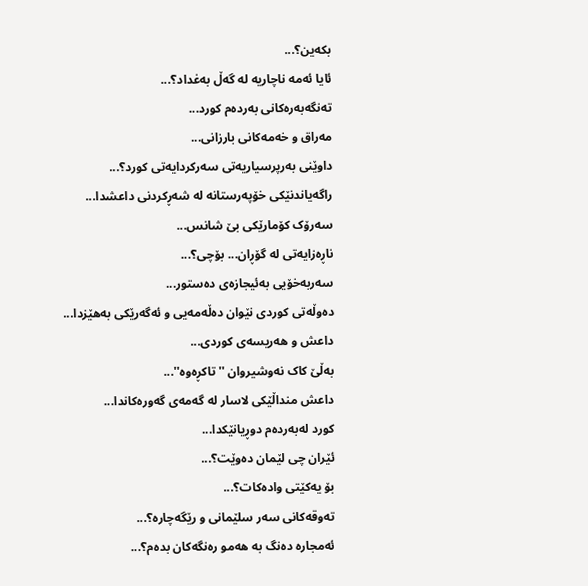بکه‌ین؟...
ئایا ئه‌مه‌ ناچاریه‌ له‌ گه‌ڵ به‌غداد؟...
ته‌نگه‌به‌ره‌کانی به‌رده‌م کورد...
مه‌راق و خه‌مه‌کانی بارزانی...
داوێنی به‌رپرسیاریه‌تی سه‌رکردایه‌تی کورد؟...
راگه‌یاندنێکی خۆپه‌رستانه‌ له‌ شه‌ڕکردنی داعشدا...
سه‌رۆک کۆمارێکی بێ شانس...
ناڕه‌زایه‌تی له‌ گۆڕان... بۆچی؟...
سه‌ربه‌خۆیی به‌ئیجازه‌ی ده‌ستور...
ده‌وڵه‌تی کوردی نێوان ده‌ڵه‌مه‌یی و ئه‌گه‌رێکی به‌هێزدا...
داعش و هه‌ریسه‌ی کوردی...
به‌ڵێ کاک نه‌وشیروان ''تاکڕه‌وه‌''...
داعش منداڵێکی لاسار له‌ گه‌مه‌ی گه‌وره‌کاندا...
کورد له‌به‌رده‌م دو‌ڕیانێکدا...
ئێران چی لێمان ده‌وێت؟...
بۆ یه‌کێتی واده‌کات؟...
ته‌وقه‌کانی سه‌ر سلێمانی و رێگه‌چاره‌؟...
ئه‌مجاره‌ ده‌نگ به‌ هه‌مو ره‌نگه‌کان بده‌م؟...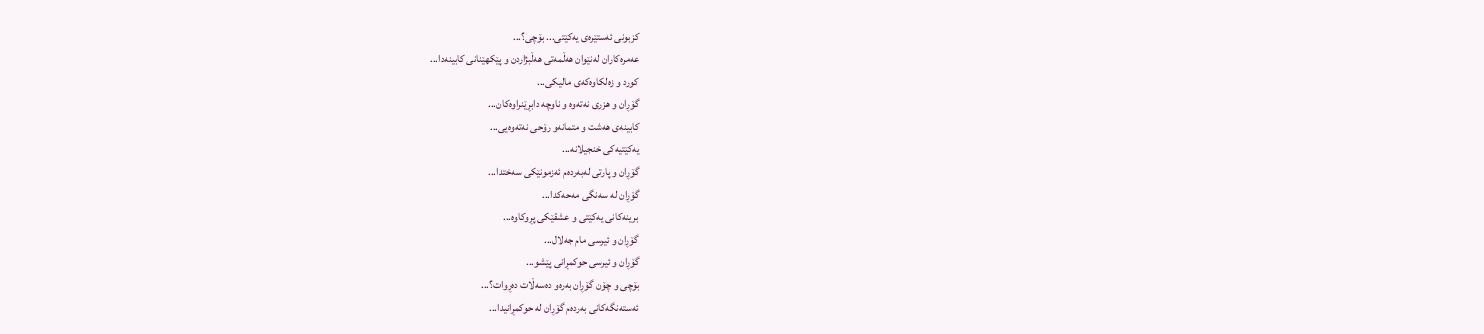کزبونی ئه‌ستێره‌ی یه‌کێتی... بۆچی؟...
عه‌مره‌کاران‌ لەنێوان‌ هه‌ڵمه‌تی هه‌ڵبژاردن و پێکهێنانی کابینه‌دا...
کورد و زه‌لکاوه‌که‌ی مالیکی...
گۆڕان و هزری نه‌ته‌وه‌ و ناوچه‌ دابڕێنراوه‌کان...
کابینه‌ی هه‌شت و متمانه‌و رۆحی نه‌ته‌وه‌یی...
یه‌کێتیه‌کی خنجیلانه‌...
گۆڕان و پارتی له‌به‌رده‌م ئه‌زمونێکی سه‌ختدا...
گۆڕان له‌ سه‌نگی مه‌حه‌کدا...
برینه‌کانی یه‌كێتی و عشقێکی پڕوکاوه‌...
گۆڕان و ئیرسی مام جەلال...
گۆڕان و ئیرسی حوکمڕانی پێشو...
بۆچی و چۆن گۆڕان به‌ره‌و ده‌سه‌ڵات ده‌ڕوات؟...
ئه‌سته‌نگه‌کانی به‌رده‌م گۆڕان له‌ حوکمڕانیدا...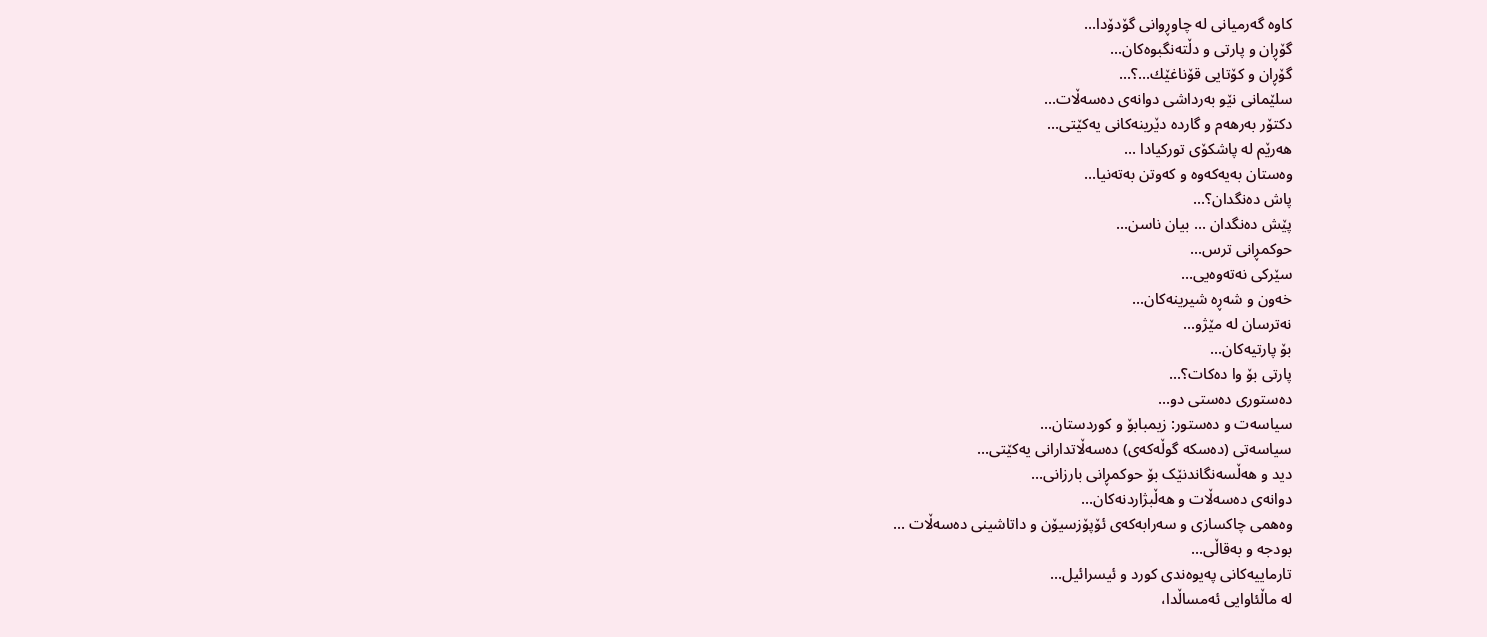کاوه‌ گه‌رمیانی له‌ چاوڕوانی گۆدۆدا...
گۆڕان و پارتی و دڵته‌نگبوه‌کان...
گۆڕان و کۆتایی قۆناغێك...؟...
سلێمانی نێو به‌رداشی دوانه‌ی ده‌سه‌ڵات...
دکتۆر به‌رهه‌م و گارده‌ دێرینه‌کانی یه‌کێتی...
هه‌رێم لە پاشکۆی تورکیادا ...
وه‌ستان به‌یه‌که‌وه‌ و که‌وتن به‌ته‌نیا...
پاش ده‌نگدان؟...
پێش ده‌نگدان ... بیان ناسن...
حوکمڕانی ترس...
سێرکی نه‌ته‌وه‌یی...
خه‌ون و شه‌ڕه‌ شیرینه‌کان...
نه‌ترسان له‌ مێژو...
بۆ پارتیه‌کان...
پارتی بۆ وا ده‌کات؟...
ده‌ستوری ده‌ستی دو...
سیاسه‌ت و ده‌ستور: زیمبابۆ و کوردستان...
سیاسه‌تی (ده‌سکه‌ گوڵه‌که‌ی) ده‌سه‌ڵاتدارانی یه‌کێتی...
دید و هه‌ڵسه‌نگاندنێک بۆ حوکمڕانی بارزانی‌...
دوانه‌ی ده‌سه‌ڵات و هه‌ڵبژاردنه‌کان...
وه‌همی چاکسازی و سه‌رابه‌که‌ی ئۆپۆزسیۆن و داتاشینی ده‌سه‌ڵات‌ ...
بودجه‌ و به‌قاڵی...
تارماییه‌کانی په‌یوه‌ندی کورد و ئیسرائیل...
له‌ ماڵئاوایی ئه‌مساڵدا،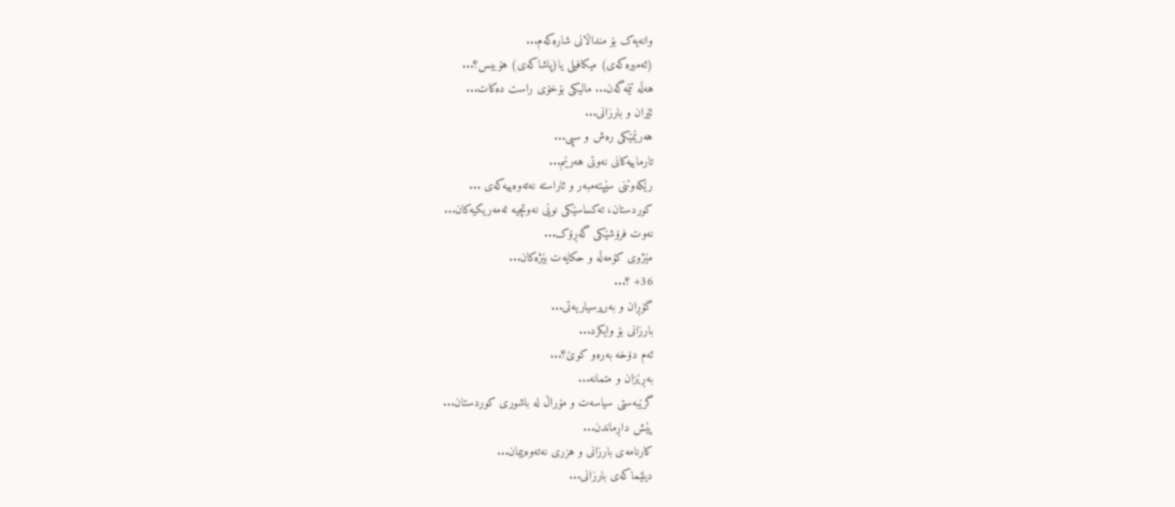وانه‌یه‌ک بۆ منداڵانی شاره‌که‌م...
(ئه‌میره‌که‌ی) میکافیلی یا(پاشاکه‌ی) هۆبیس؟...
هه‌ڵه‌ تێمه‌گه‌ن... مالیکی بۆخۆی راست ده‌کات...
ئێران و بارزانی...
هه‌رێمێکی‌ ره‌ش و سپی...
تارماییه‌کانی نه‌وتی هه‌رێم...
رێکه‌وتنی سێپته‌مبه‌ر و ئاراسته‌ نه‌ته‌وه‌ییه‌که‌ی‌ ...
کوردستان، ته‌کساسێکی نوێی نه‌وتچیه‌‌ ئه‌مەریکیه‌کان...
نه‌وت فرۆشێکی گه‌ڕۆک...
مێژوی کۆمه‌ڵه و حکایه‌ت بێژه‌کان...
36+ ؟...
گۆڕان و به‌رپرسیاریه‌تی...
بارزانی بۆ وایکرد...
ئەم دۆخە بەرەو کوێ؟...
بەڕێزان و متمانە...
گرێبەستی سیاسەت و مۆراڵ لە باشوری کوردستان...
پێش داڕماندن...
کارنامەی بارزانی و هزری نەتەوەییمان...
دیلێماکەی بارزانی...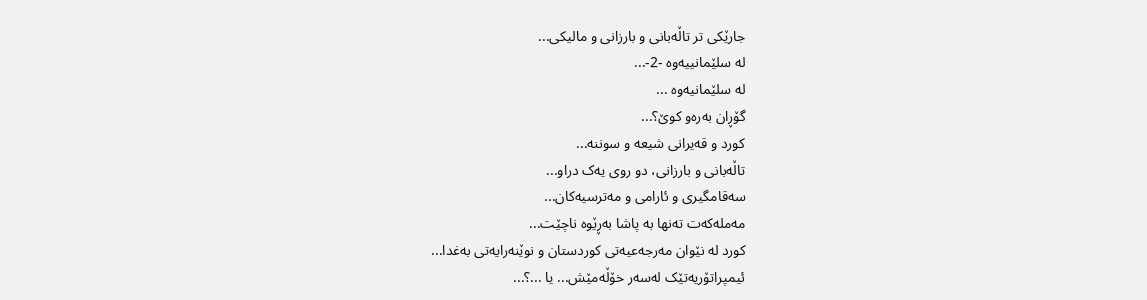جارێکی تر تاڵەبانی و بارزانی و مالیکی...
لە سلێمانییه‌وه‌ -2-...
لە سلێمانیەوە ...
گۆڕان بەرەو کوێ؟...
کورد و قەیرانی شیعە و سوننە...
تاڵەبانی و بارزانی، دو روی یەک دراو...
سەقامگیری و ئارامی و مەترسیەکان...
مەملەکەت تەنها بە پاشا بەڕێوە ناچێت...
کورد له‌ نێوان مەرجەعیەتی کوردستان و نوێنەرایەتی بەغدا...
ئیمپراتۆریەتێک لەسەر خۆڵەمێش... یا ...؟...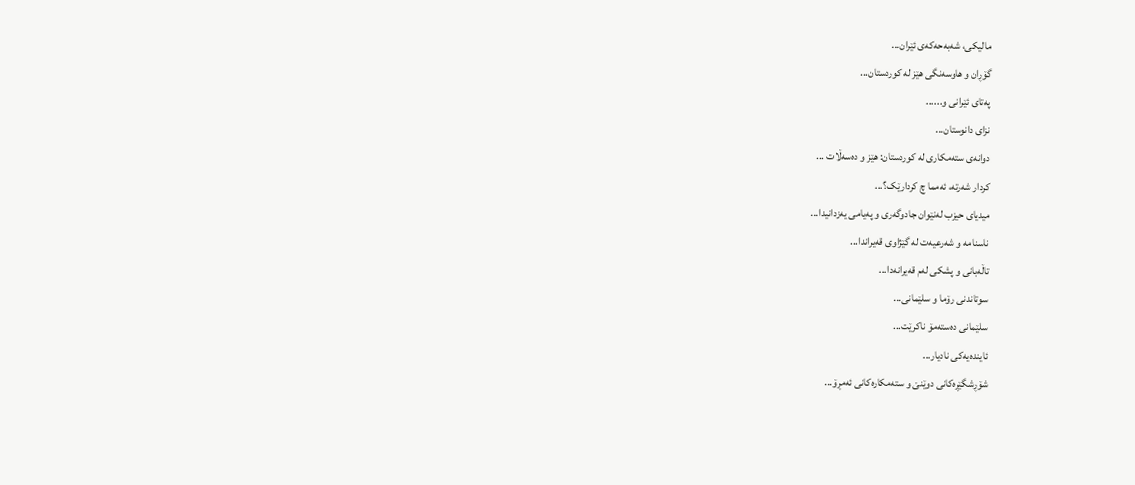مالیکی، شەبەحەکەی ئێران...
گۆڕان و هاوسەنگی هێز لە کوردستان...
پەتای ئێرانی و......
نزای دانوستان...
دوانەی ستەمکاری لە کوردستان: هێز و دەسەڵات ...
کردار شەرتە، ئەمما چ کردارێک؟...
میدیای حیزب لەنێوان جادوگەری و پەیامی یەزدانیدا...
ناسنامە و شەرعیەت لە گێژاوی قەیراندا...
تاڵەبانی و پشکی لەم قەیرانەدا...
سوتاندنی رۆما و سلێمانی...
سلێمانی دەستەمۆ ناکرێت...
ئایندەیەکی نادیار...
شۆڕشگێڕەکانی دوێنێ و ستەمکارەکانی ئەمڕۆ...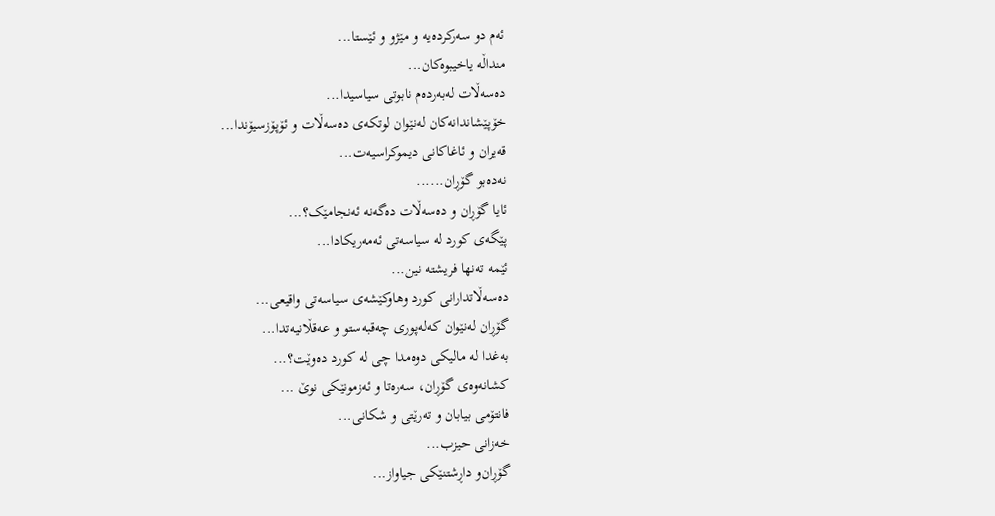ئەم دو سەرکردەیە و مێژو و ئێستا...
منداڵە یاخیبوەکان...
دەسەڵات لەبەردەم نابوتی سیاسیدا...
خۆپێشاندانەکان لەنێوان لوتکەی دەسەڵات و ئۆپۆزسیۆندا...
قەیران و ئاغاکانی دیموکراسیەت...
نەدەبو گۆڕان......
ئایا گۆڕان و دەسەڵات دەگەنە ئەنجامێک؟...
پێگەی کورد لە سیاسەتی ئەمه‌ریکادا...
ئێمە ته‌نها فریشتە نین...
دەسەڵاتدارانی کورد وهاوکێشەی سیاسەتی واقیعی...
گۆڕان لەنێوان کەلەپوری چه‌قبه‌ستو و عەقڵانیەتدا...
بەغدا لە مالیکی دوەمدا چی لە کورد دەوێت؟...
کشانەوەی گۆڕان، سەرەتا و ئه‌زمونێکی نوێ ...
فانتۆمی بیابان و تەرێتی و شکانی...
خەزانی حیزب...
گۆڕان‌و داڕشتنێکی جیاواز...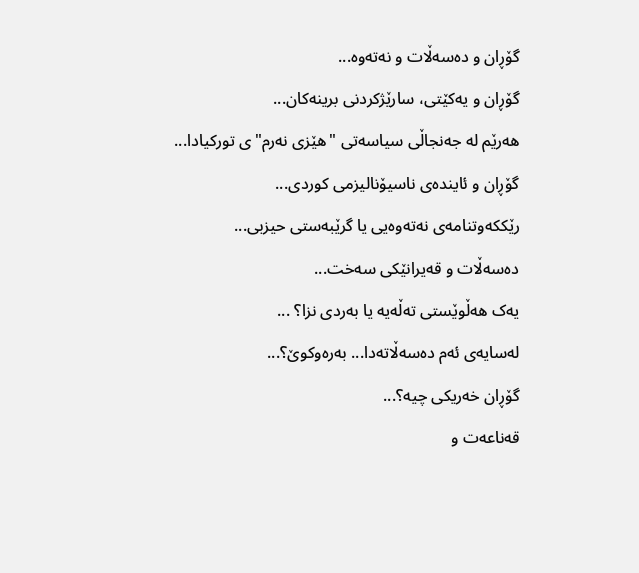گۆڕان و دەسەڵات و نەتەوە...
گۆڕان و یەکێتی، سارێژکردنی برینەکان...
هەرێم لە جەنجاڵی سیاسەتی "هێزی نەرم"ی تورکیادا...
گۆڕان و ئایندەی ناسیۆنالیزمی کوردی...
رێککەوتنامەی نه‌ته‌وه‌یی یا گرێبەستی حیزبی...
دەسەڵات و قەیرانێکی سەخت...
یەک هەڵوێستی تەڵەیە یا بەردی نزا؟ ...
لەسایەی ئەم دەسەڵاتەدا... بەرەوکوێ؟...
گۆڕان خەریکی چیە؟...
قه‌ناعه‌ت و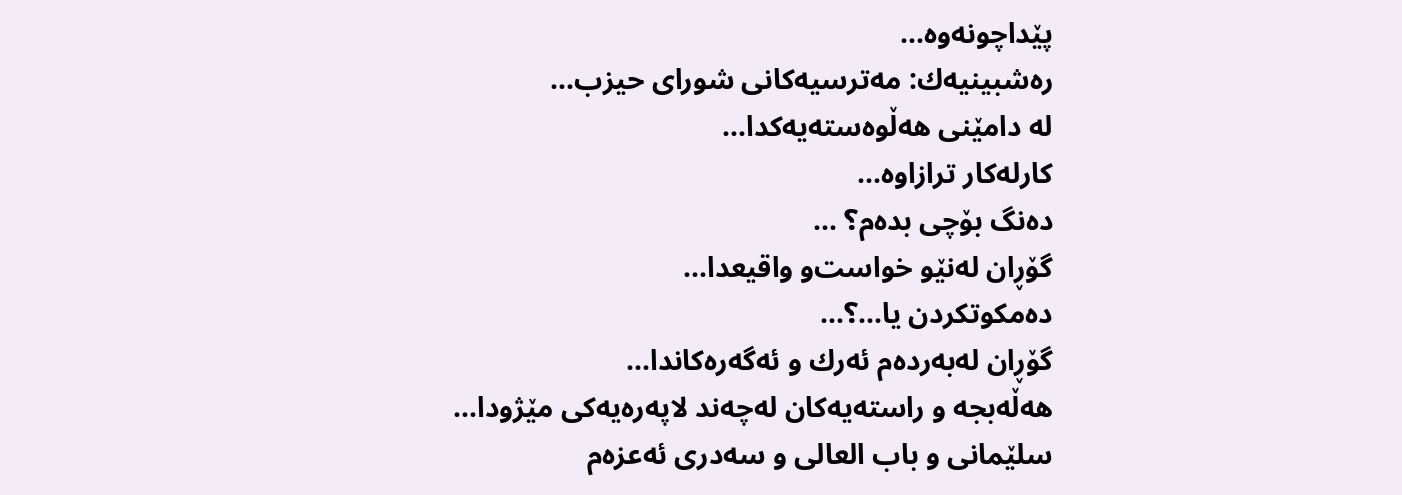پێداچونه‌وه‌...
ره‌شبینیه‌ك: مه‌ترسیه‌كانی شورای حیزب...
لە دامێنی هەڵوەستەیەکدا...
كارله‌كار ترازاوه‌...
ده‌نگ بۆچی بده‌م؟ ...
گۆڕان له‌نێو خواست‌و واقیعدا...
ده‌مكوتكردن یا...؟...
گۆڕان له‌به‌رده‌م ئه‌رك و ئه‌گه‌ره‌كاندا...
هه‌ڵه‌بجه‌ و راسته‌یه‌كان له‌چه‌ند لاپه‌ره‌یه‌كی مێژودا...
سلێمانی و باب العالی و سه‌دری ئه‌عزه‌م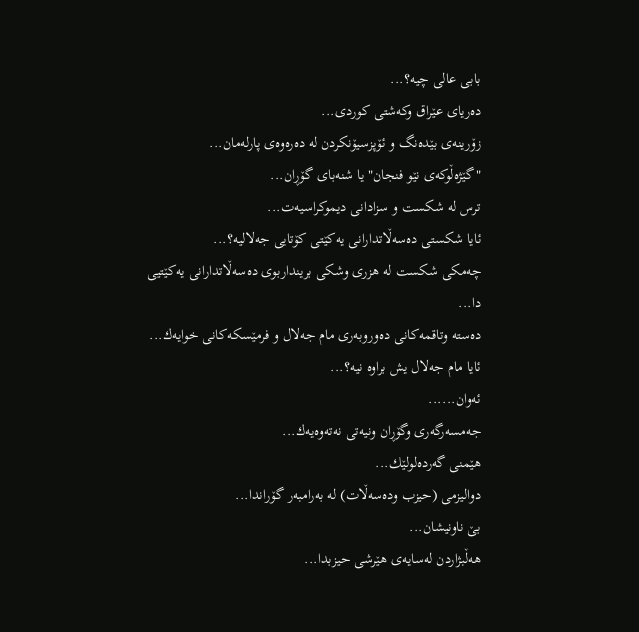بابی عالی چیه‌؟...
ده‌ریای عێراق وكه‌شتی كوردی...
زۆرینه‌ی بێده‌نگ و ئۆپزسیۆنكردن له‌ ده‌ره‌وه‌ی پارله‌مان...
"گێژه‌ڵوكه‌ی نێو فنجان" یا شنه‌بای گۆڕان...
ترس له‌ شكست و سزادانی دیموكراسیه‌ت...
ئایا شكستی ده‌سه‌ڵاتدارانی یه‌كێتی كۆتایی جه‌لالیه‌؟...
چه‌مكی شكست له‌ هزری وشكی برینداربوی ده‌سه‌ڵاتدارانی یه‌كێتیی دا...
ده‌سته‌ وتاقمه‌كانی ده‌وروبه‌ری مام جه‌لال و فرمێسكه‌كانی خوایه‌ك...
ئایا مام جه‌لال یش براوه‌ نیه‌؟...
ئه‌وان......
جه‌مسه‌رگه‌ری وگۆڕان ونیه‌تی نه‌ته‌وه‌یه‌ك...
هێمنی گه‌رده‌لولێك...
دوالیزمی (حیزب وده‌سه‌ڵات) له‌ به‌رامبه‌ر گۆراندا...
بێ ناونیشان...
هه‌ڵبژاردن له‌سایه‌ی هێرشی حیزبدا...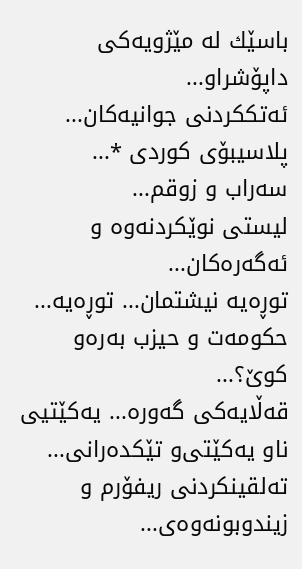باسێك له‌ مێژویه‌كی داپۆشراو...
ئه‌تككردنی جوانیه‌كان...
پلاسیبۆی كوردی *...
سه‌راب و زوقم...
لیستی نوێكردنه‌وه‌ و ئه‌گه‌ره‌كان...
توڕه‌یه‌ نیشتمان... توڕه‌یه‌...
حكومه‌ت ‌و حیزب به‌ره‌و كوێ‌؟...
قه‌ڵایه‌كی گه‌وره‌... یه‌كێتیی ناو یه‌كێتی‌و تێكده‌رانی...
ته‌لقینكردنی ریفۆرم ‌و زیندوبونه‌وه‌ی...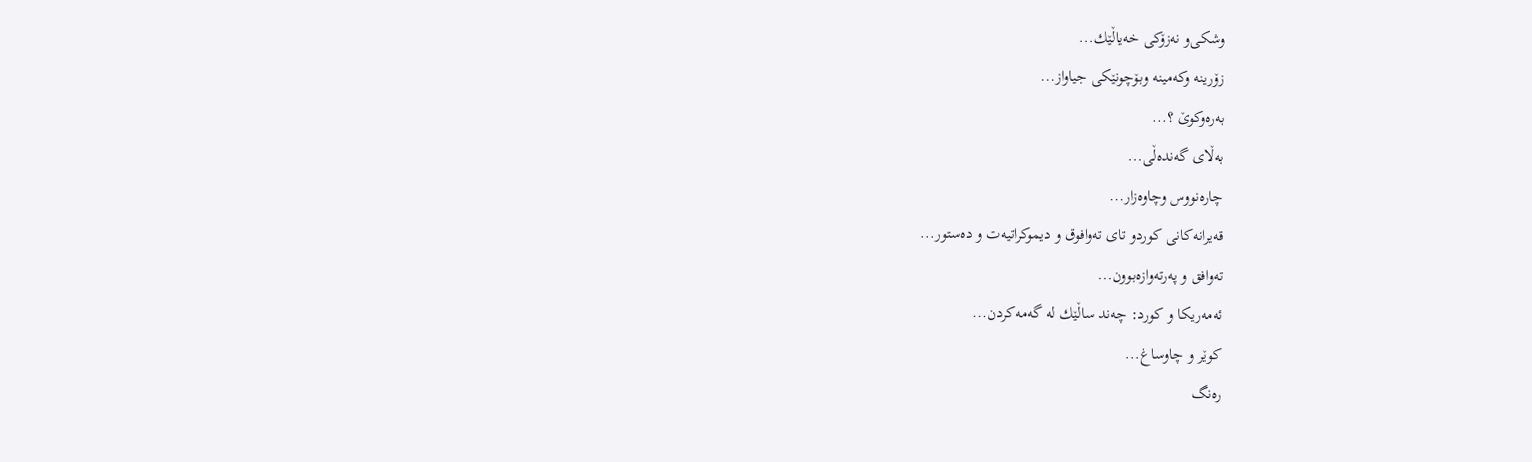وشكی‌و نه‌زۆكی خه‌یاڵێك...
زۆرینه‌ وكه‌مینه‌ وبۆچونێكی جیاواز...
به‌ره‌وكوێ ؟...
به‌ڵای‌ گه‌نده‌ڵی...
چاره‌نووس وچاوه‌زار...
قه‌یرانه‌كانی كوردو تای ته‌وافوق و دیموكراتیه‌ت و ده‌ستور...
ته‌وافق و په‌رته‌وازه‌بوون...
ئه‌مه‌ریكا و كورد: چه‌ند ساڵێك له‌ گه‌مه‌كردن...
كوێر و چاوساغ...
ره‌نگ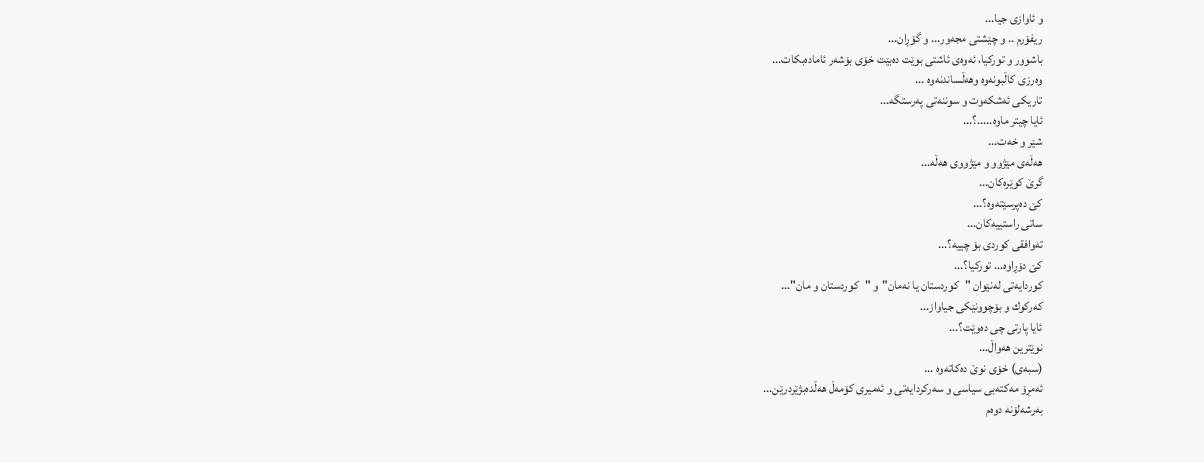و ئاوازی جیا...
ریفۆرم .. و چێشتی مجه‌ور... و گۆڕان...
باشوور و توركیا، ئه‌وه‌ی ئاشتی بوێت ده‌بێت خۆی بۆشه‌ر ئاماده‌بكات...
وه‌رزی كاڵبونه‌وه‌ وهه‌ڵساندنه‌وه‌ ...
تاریكی ئه‌شكه‌وت و سوننه‌تی په‌رستگه‌...
ئایا چیتر ماوه‌.....؟...
شێر و خه‌ت...
هه‌ڵه‌ی مێژوو و مێژووی هه‌ڵه‌...
گرێ كوێره‌كان...
كێ ده‌پرسێته‌وه‌؟...
ساتی راستییه‌كان...
ته‌وافقی كوردی بۆ چییه‌؟...
كێ دۆڕاوه‌... توركیا؟...
كوردایه‌تی له‌نێوان "كوردستان یا نه‌مان"و "كوردستان ‌و مان"...
كه‌ركوك و بۆچوونێكی جیاواز...
ئایا پارتی چی ده‌وێت؟...
نوێترین هه‌واڵ...
(سبەى) خۆى نوێ دەکاتەوە ...
ئه‌مڕۆ مه‌كته‌بی‌ سیاسی‌ و سه‌ركردایه‌تی‌ و ئه‌میری‌ كۆمه‌ڵ هەڵدەبژێردرێن...
به‌رشه‌لۆنه‌ دوه‌م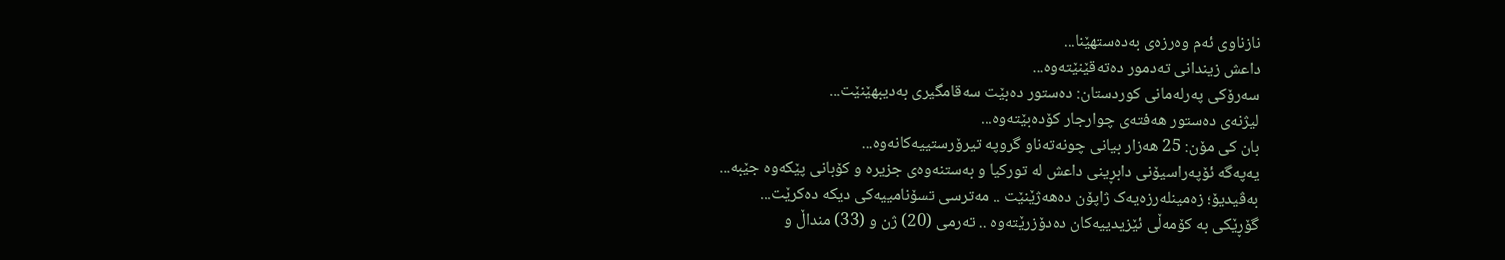نازناوی ئه‌م وه‌رزه‌ی به‌ده‌ستهێنا...
داعش زیندانی تەدمور دەتەقێنێتەوە...
سەرۆكی پەرلەمانی كوردستان: دەستور دەبێت سەقامگیری بەدیبهێنێت...
لیژنەی دەستور هەفتەی چوارجار كۆدەبێتەوە...
بان كی مۆن: 25 هەزار بیانی چونەتەناو گروپە تیرۆرستییەكانەوە...
یەپەگە ئۆپەراسیۆنی دابڕینی داعش لە تورکیا و بەستنەوەی جزیرە و کۆبانی پێکەوە جێبە...
بەڤیدیۆ؛ زەمینلەرزەیەک ژاپۆن دەهەژێنێت .. مەترسی تسۆنامییەکی دیکە دەکرێت...
گۆڕێکی بە کۆمەڵی ئێزیدییەکان دەدۆزرێتەوە .. تەرمی (20) ژن و (33) منداڵ و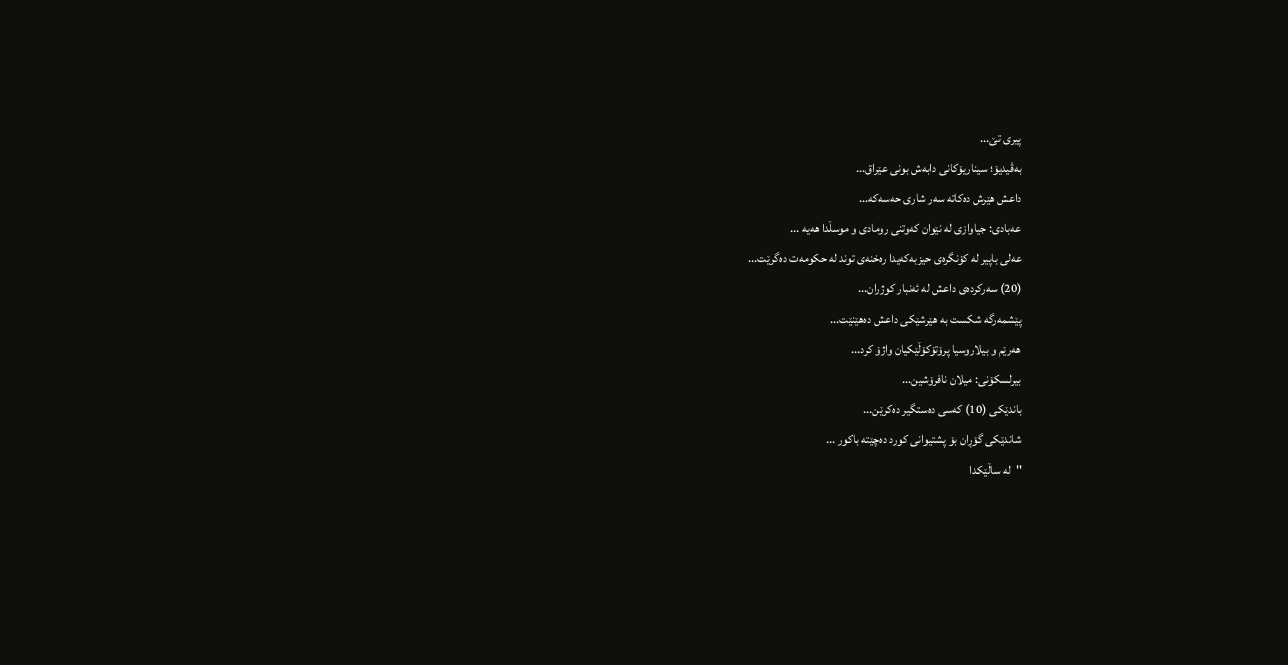پیری تێ...
بەڤیدیۆ؛ سیناریۆکانی دابەش بونی عێراق...
داعش هێرش دەکاتە سەر شاری حەسەکە...
عه‌بادی: جیاوازی له‌ نێوان کەوتنی رومادی و موسڵدا هه‌یه‌ ...
عەلی باپیر لە کۆنگرەی حیزبەکەیدا رەخنەی توند لە حکومەت دەگرێت...
(20) سه‌ركرده‌ی داعش لە ئەنبار کوژران...
پێشمەرگە شكست بە هێرشێكی داعش دەهێنێت...
هەرێم و بیلاروسیا پرۆتۆکۆڵێکیان واژۆ کرد...
بیرلسكۆنی: میلان نافرۆشین...
باندێکی (10) کەسى دەستگیر دەکرێن...
شاندێکى گۆڕان بۆ پشتیوانی کورد دەچێتە باکور ...
''لە ساڵێکدا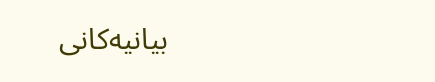بیانیه‌كانی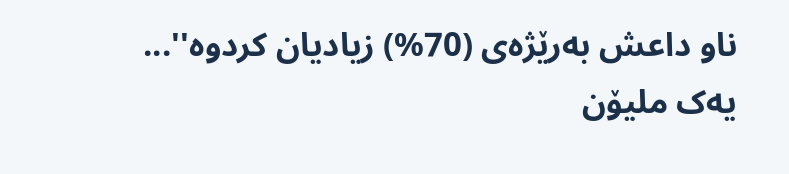ناو داعش بەرێژەى (70%) زیادیان کردوە''...
یەک ملیۆن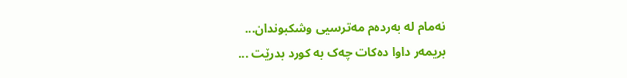نەمام لە بەردەم مەترسیی وشکبوندان...
بریمه‌ر داوا دەکات چەک بە کورد بدرێت ...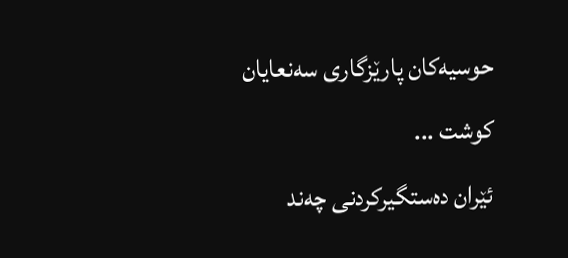حوسیەکان پارێزگارى سەنعایان کوشت ...
ئێران دەستگیرکردنى چه‌ند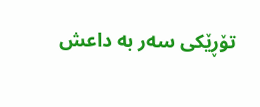تۆڕێكی‌ سه‌ر به‌ داعش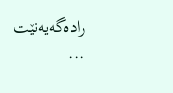رادەگەیەنێت ...